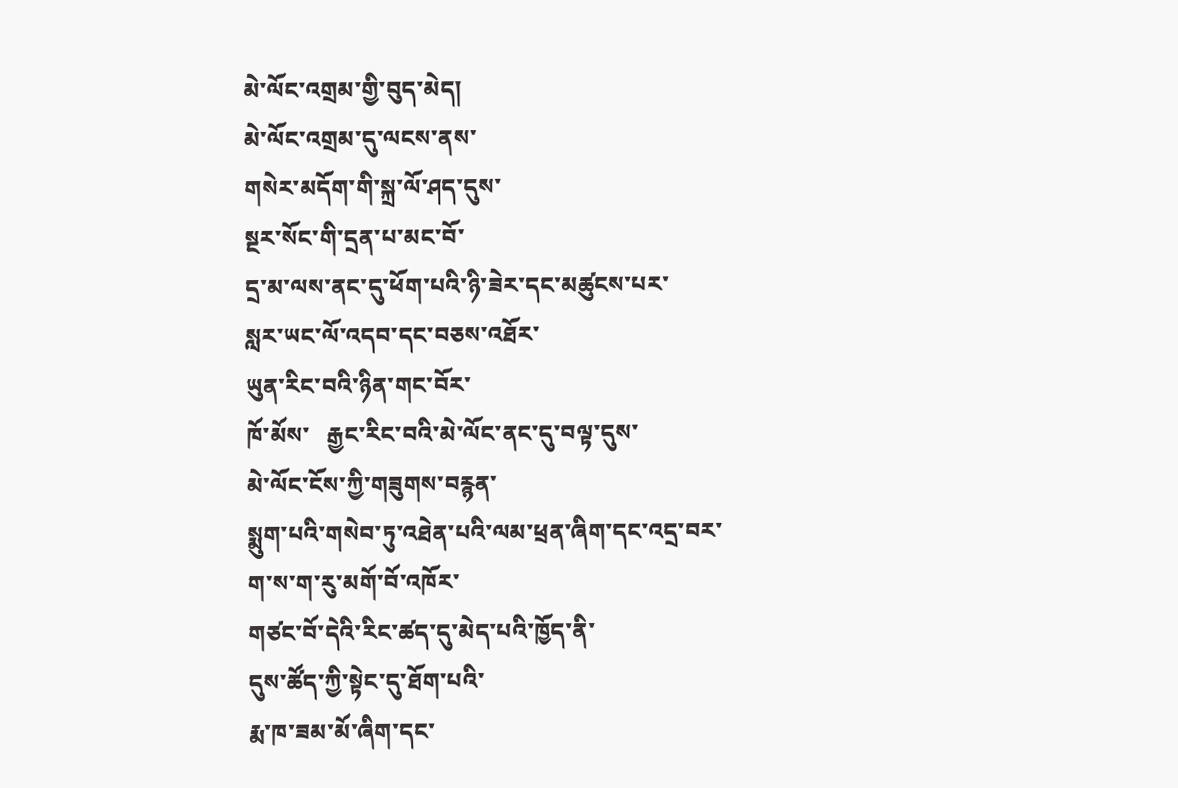མེ་ལོང་འགྲམ་གྱི་བུད་མེད།
མེ་ལོང་འགྲམ་དུ་ལངས་ནས་
གསེར་མདོག་གི་སྐྲ་ལོ་ཤད་དུས་
སྔར་སོང་གི་དྲན་པ་མང་བོ་
དྲ་མ་ལས་ནང་དུ་ཕོག་པའི་ཉི་ཟེར་དང་མཚུངས་པར་
སླར་ཡང་ལོ་འདབ་དང་བཅས་འཐོར་
ཡུན་རིང་བའི་ཉིན་གང་བོར་
ཁོ་མོས་   རྒྱང་རིང་བའི་མེ་ལོང་ནང་དུ་བལྟ་དུས་
མེ་ལོང་ངོས་ཀྱི་གཟུགས་བརྙན་
སྨུག་པའི་གསེབ་ཏུ་འཐེན་པའི་ལམ་ཕྲན་ཞིག་དང་འདྲ་བར་
ག་ས་ག་རུ་མགོ་བོ་འཁོར་
གཙང་བོ་དེའི་རིང་ཚད་དུ་མེད་པའི་ཁྱོད་ནི་
དུས་ཚོད་ཀྱི་སྟེང་དུ་ཐོག་པའི་
རྨ་ཁ་ཟམ་མོ་ཞིག་དང་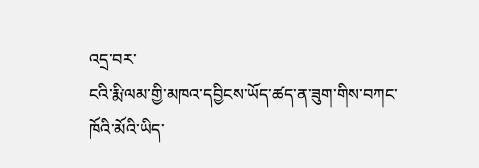འདྲ་བར་
ངའི་རྨི་ལམ་གྱི་མཁའ་དབྱིངས་ཡོད་ཚད་ན་ཟུག་གིས་བཀང་
ཁོའི་མོའི་ཡིད་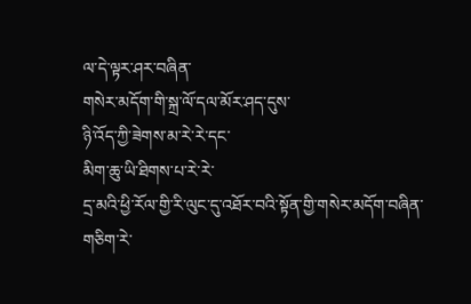ལ་དེ་ལྟར་ཤར་བཞིན་
གསེར་མདོག་གི་སྐྲ་ལོ་དལ་མོར་ཤད་དུས་
ཉི་འོད་ཀྱི་ཟེགས་མ་རེ་རེ་དང་
མིག་ཆུ་ཡི་ཐིགས་པ་རེ་རེ་
དྲ་མའི་ཕྱི་རོལ་གྱི་རི་ལུང་དུ་འཐོར་བའི་སྟོན་གྱི་གསེར་མདོག་བཞིན་
གཅིག་རེ་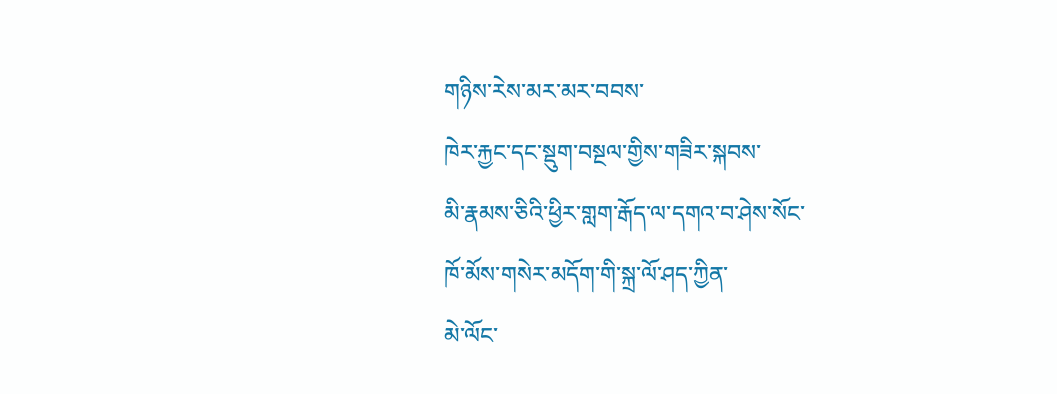གཉིས་རེས་མར་མར་བབས་
ཁེར་རྐྱང་དང་སྡུག་བསྔལ་གྱིས་གཟིར་སྐབས་
མི་རྣམས་ཅིའི་ཕྱིར་གླག་རྒོད་ལ་དགའ་བ་ཤེས་སོང་
ཁོ་མོས་གསེར་མདོག་གི་སྐྲ་ལོ་ཤད་ཀྱིན་
མེ་ལོང་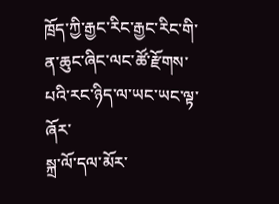ཁྲོད་ཀྱི་རྒྱང་རིང་རྒྱང་རིང་གི་
ན་ཆུང་ཞིང་ལང་ཚོ་རྫོགས་པའི་རང་ཉིད་ལ་ཡང་ཡང་ལྟ་ཞོར་
སྐྲ་ལོ་དལ་མོར་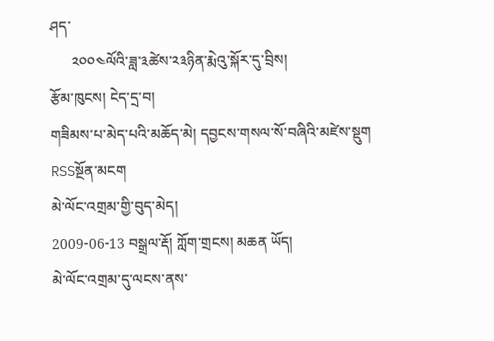ཤད་
      ༢༠༠༤ལོའི་ཟླ་༣ཚེས་༢༣ཉིན་རྨེའུ་སྐོར་དུ་བྲིས།
རྩོམ་ཁུངས། ངེད་དྲ་བ།
གཟིམས་པ་མེད་པའི་མཆོད་མེ། དབྱངས་གསལ་སོ་བཞིའི་མཛེས་སྡུག  RSSསྔོན་མངག
མེ་ལོང་འགྲམ་གྱི་བུད་མེད།
2009-06-13 བསྒྲལ་རྡོ། ཀློག་གྲངས། མཆན ཡོད།
མེ་ལོང་འགྲམ་དུ་ལངས་ནས་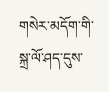གསེར་མདོག་གི་སྐྲ་ལོ་ཤད་དུས་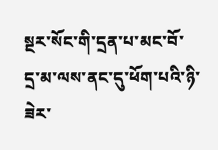སྔར་སོང་གི་དྲན་པ་མང་བོ་
དྲ་མ་ལས་ནང་དུ་ཕོག་པའི་ཉི་ཟེར་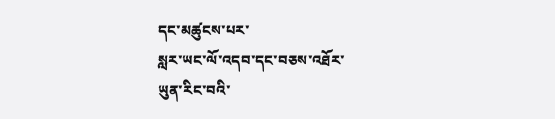དང་མཚུངས་པར་
སླར་ཡང་ལོ་འདབ་དང་བཅས་འཐོར་
ཡུན་རིང་བའི་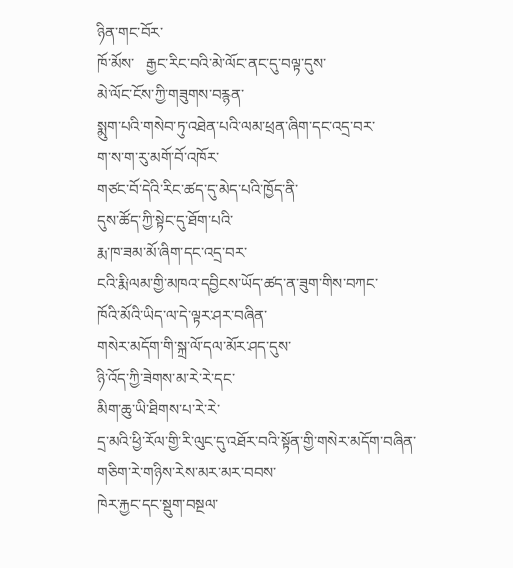ཉིན་གང་བོར་
ཁོ་མོས་   རྒྱང་རིང་བའི་མེ་ལོང་ནང་དུ་བལྟ་དུས་
མེ་ལོང་ངོས་ཀྱི་གཟུགས་བརྙན་
སྨུག་པའི་གསེབ་ཏུ་འཐེན་པའི་ལམ་ཕྲན་ཞིག་དང་འདྲ་བར་
ག་ས་ག་རུ་མགོ་བོ་འཁོར་
གཙང་བོ་དེའི་རིང་ཚད་དུ་མེད་པའི་ཁྱོད་ནི་
དུས་ཚོད་ཀྱི་སྟེང་དུ་ཐོག་པའི་
རྨ་ཁ་ཟམ་མོ་ཞིག་དང་འདྲ་བར་
ངའི་རྨི་ལམ་གྱི་མཁའ་དབྱིངས་ཡོད་ཚད་ན་ཟུག་གིས་བཀང་
ཁོའི་མོའི་ཡིད་ལ་དེ་ལྟར་ཤར་བཞིན་
གསེར་མདོག་གི་སྐྲ་ལོ་དལ་མོར་ཤད་དུས་
ཉི་འོད་ཀྱི་ཟེགས་མ་རེ་རེ་དང་
མིག་ཆུ་ཡི་ཐིགས་པ་རེ་རེ་
དྲ་མའི་ཕྱི་རོལ་གྱི་རི་ལུང་དུ་འཐོར་བའི་སྟོན་གྱི་གསེར་མདོག་བཞིན་
གཅིག་རེ་གཉིས་རེས་མར་མར་བབས་
ཁེར་རྐྱང་དང་སྡུག་བསྔལ་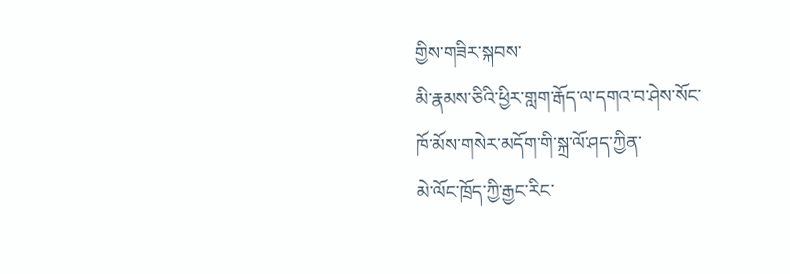གྱིས་གཟིར་སྐབས་
མི་རྣམས་ཅིའི་ཕྱིར་གླག་རྒོད་ལ་དགའ་བ་ཤེས་སོང་
ཁོ་མོས་གསེར་མདོག་གི་སྐྲ་ལོ་ཤད་ཀྱིན་
མེ་ལོང་ཁྲོད་ཀྱི་རྒྱང་རིང་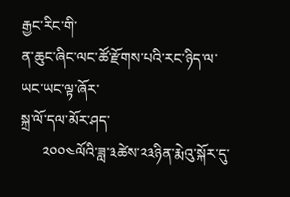རྒྱང་རིང་གི་
ན་ཆུང་ཞིང་ལང་ཚོ་རྫོགས་པའི་རང་ཉིད་ལ་ཡང་ཡང་ལྟ་ཞོར་
སྐྲ་ལོ་དལ་མོར་ཤད་
      ༢༠༠༤ལོའི་ཟླ་༣ཚེས་༢༣ཉིན་རྨེའུ་སྐོར་དུ་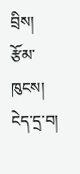བྲིས།
རྩོམ་ཁུངས། ངེད་དྲ་བ།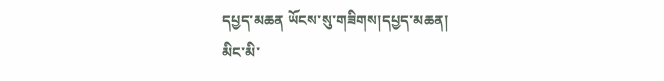དཔྱད་མཆན ཡོངས་སུ་གཟིགས།དཔྱད་མཆན།
མིང་མི་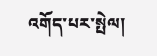འགོད་པར་སྤེལ།